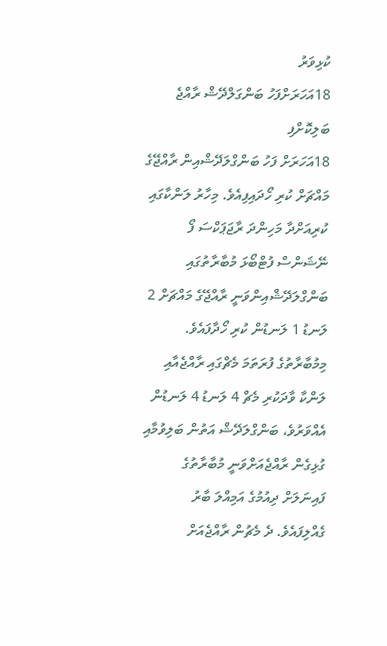ކުޅިވަރު
18އަހަރަށްފަހު ބަންގަލްދޭޝް ރާއްޖެ ބަލިކޮށްފި
18އަހަރަށް ފަހު ބަންގްލަދޭޝްއިން ރާއްޖޭގެ މައްޗަށް ކުރި ހޯދައިފިއެވެ. މިހާރު ލަންކާގައި ކުރިއަށްދާ މަހިންދަ ރާޖަޕަކްސަ ފޯ ނޭޝަންސް ފުޓްބޯޅަ މުބާރާތުގައި ބަންގްލަދޭޝްއިންވަނީ ރާއްޖޭގެ މައްޗަށް 2 ލަނޑު 1 ލަނޑުން ކުރި ހޯދާފައެވެ. މިމުބާރާތުގެ ފުރަތަމަ މެޗްގައި ރާއްޖެއާއި ލަންކާ ވާދަކުރި މެޗް 4 ލަނޑު 4 ލަނޑުން އެއްވަރުވެ، ބަންގްލަދޭޝް އަތުން ބަލިވުމާއި ގުޅިގެން ރާއްޖެއަށްވަނީ މުބާރާތުގެ ފައިނަލަށް ދިއުމުގެ އަމިއްލަ ބާރު ގެއްލިފައެވެ. ދެ މެޗުން ރާއްޖެއަށް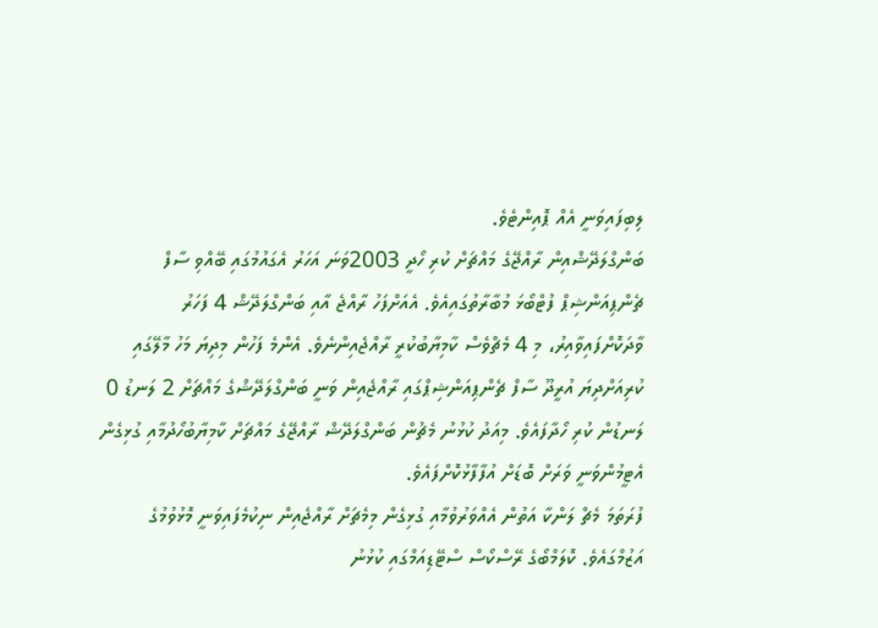ލިބިފައިވަނީ އެއް ޕޮއިންޓެވެ.
ބަންގްލަދޭޝްއިން ރާއްޖޭގެ މައްޗަށް ކުރި ހޯދީ 2003ވަނަ އަހަރު އެގައުމުގައި ބޭއްވި ސާފް ޗެންޕިއަންޝިޕް ފުޓްބޯޅަ މުބާރާތުގައިއެވެ. އެއަށްފަހު ރާއްޖެ އާއި ބަންގްލަދޭޝް 4 ފަހަރު ވާދަކޮށްފައިވާއިރު، މި 4 މެޗްވެސް ކާމިޔާބުކުރީ ރާއްޖެއިންނެވެ. އެންމެ ފަހުން މިދިޔަ މަހު މާލޭގައި ކުރިއަށްދިޔަ އުރީދޫ ސާފް ޗެންޕިއަންޝިޕްގައި ރާއްޖެއިން ވަނީ ބަންގްލަދޭޝްގެ މައްޗަށް 2 ލަނޑު 0 ލަނޑުން ކުރި ހޯދާފައެވެ. މިއަދު ކުޅުނު މެޗުން ބަންގްލަދޭޝް ރާއްޖޭގެ މައްޗަށް ކާމިޔާބުހޯދުމާއި ގުޅިގެން އެޓީމުންވަނީ ވަރަށް ބޮޑަށް އުފާފާޅުކޮށްފައެވެ.
ފުރަތަމަ މެޗް ލަންކާ އަތުން އެއްވަރުވުމާއި ގުޅިގެން މިމެޗަށް ރާއްޖެއިން ނިކުމެފައިވަނީ މޮޅުވުމުގެ އަޒުމްގައެވެ. ކޮލަމްބޯގެ ރޭސްކޯސް ސްޓޭޑިއަމްގައި ކުޅުނު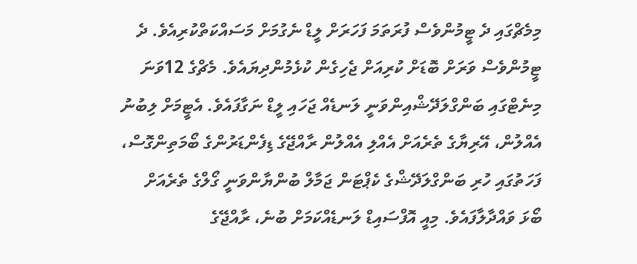މިމެޗްގައި ދެ ޓީމުންވެސް ފުރަތަމަ ފަހަރަށް ލީޑް ނެގުމަށް މަސައްކަތްކުރިއެވެ. ދެ ޓީމުންވެސް ވަރަށް ބޮޑަށް ކުރިއަށް ޖެހިގެން ކުޅެމުންދިޔައެވެ. މެޗްގެ 12ވަނަ މިނެޓްގައި ބަންގްލަދޭޝްއިންވަނީ ލަނޑެއް ޖަހައި ލީޑް ނަގާފައެވެ. އެޓީމަށް ލިބުނު އެއްލުން، އޭރިޔާގެ ތެރެއަށް އެއްލި އެއްލުން ރާއްޖޭގެ ޑިފެންޑަރުންގެ ބޯމަތިންގޮސް، ފަހަތުގައި ހުރި ބަންގްލަދޭޝްގެ ކެޕްޓަން ޖަމާލް ބުންޔާންވަނީ ގޯލްގެ ތެރެއަށް ބޯޅަ ވައްދާލާފައެވެ. މިއީ އޮފްސައިޑް ލަނޑެއްކަމަށް ބުނެ، ރާއްޖޭގެ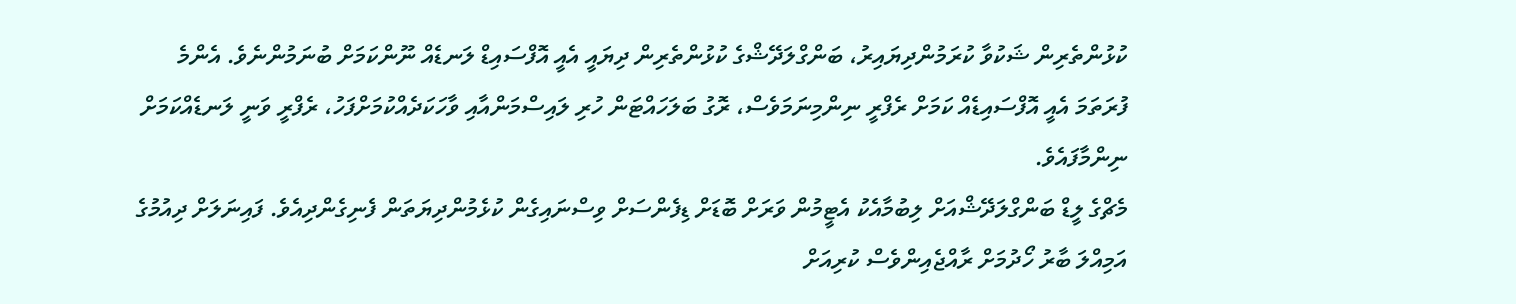ކުޅުންތެރިން ޝަކުވާ ކުރަމުންދިޔައިރު، ބަންގްލަދޭޝްގެ ކުޅުންތެރިން ދިޔައީ އެއީ އޮފްސައިޑް ލަނޑެއް ނޫންކަމަށް ބުނަމުންނެވެ. އެންމެ ފުރަތަމަ އެއީ އޮފްސައިޑެއް ކަމަށް ރެފްރީ ނިންމިނަމަވެސް، ރޮގު ބަލަހައްޓަން ހުރި ލައިސްމަންއާއި ވާހަކަދެއްކުމަށްފަހު، ރެފްރީ ވަނީ ލަނޑެއްކަމަށް ނިންމާފައެވެ.
މެޗްގެ ލީޑް ބަންގްލަދޭޝްއަށް ލިބުމާއެކު އެޓީމުން ވަރަށް ބޮޑަށް ޑިފެންސަށް ވިސްނައިގެން ކުޅެމުންދިޔަތަން ފެނިގެންދިއެވެ. ފައިނަލަށް ދިއުމުގެ އަމިއްލަ ބާރު ހޯދުމަށް ރާއްޖެއިންވެސް ކުރިއަށް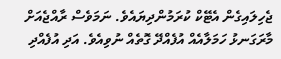ޖެހިލައިގެން އެޓޭކް ކުރަމުންދިޔައެވެ. ނަމަވެސް ރާއްޖެއަށް މާރަގަނޅު ހަމަލާއެއް އުފެއްދޭ ގޮތެއް ނުވިއެވެ. އަދި އުފެއްދި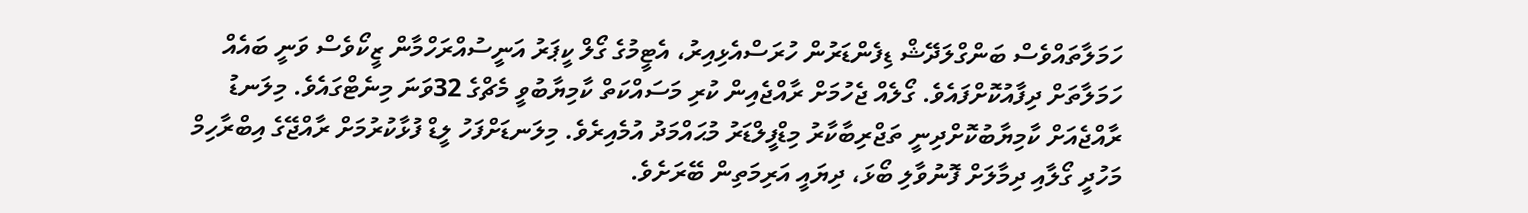ހަމަލާތައްވެސް ބަންގްލަދޭޝް ޑިފެންޑަރުން ހުރަސްއެޅިއިރު، އެޓީމުގެ ގޯލް ކީޕަރު އަނީސުއްރަހްމާން ޒީކޯވެސް ވަނީ ބައެއް ހަމަލާތަށް ދިފާއުކޮށްފައެވެ. ގޯލެއް ޖެހުމަށް ރާއްޖެއިން ކުރި މަސައްކަތް ކާމިޔާބުވީ މެޗްގެ 32ވަނަ މިނެޓްގައެވެ. މިލަނޑު ރާއްޖެއަށް ކާމިޔާބުކޮށްދިނީ ތަޖްރިބާކާރު މިޑްފީލްޑަރު މުޙައްމަދު އުމެއިރެވެ. މިލަނޑަށްފަހު ލީޑް ފުޅާކުރުމަށް ރާއްޖޭގެ އިބްރާހިމް މަހުދީ ގޯލާއި ދިމާލަށް ފޮނުވާލި ބޯޅަ، ދިޔައީ އަރިމަތިން ބޭރަށެވެ.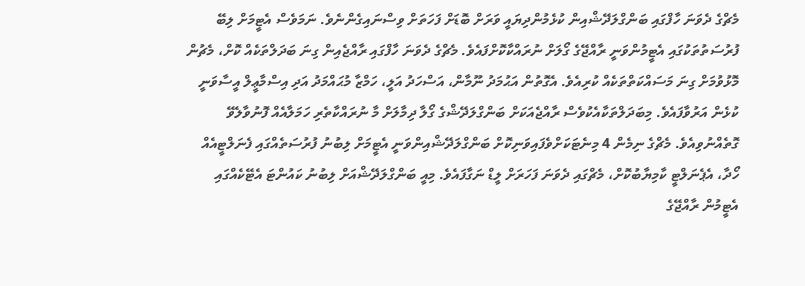މެޗްގެ ދެވަނަ ހާފްގައި ބަންގްލަދޭޝްއިން ކުޅެމުންދިޔައީ ވަރަށް ބޮޑަށް ފަހަތަށް ވިސްނައިގެންނެވެ. ނަމަވެސް އެޓީމަށް ލިބޭ ފުރުސަތުތަކުގައި އެޓީމުންވަނީ ރާއްޖޭގެ ގޯލަށް ނުރައްކާކޮށްފައެވެ. މެޗްގެ ދެވަނަ ހާފްގައި ރާއްޖެއިން ގިނަ ބަދަލްތަކެއް ކޮށް، މެޗުން މޮޅުވުމަށް ގިނަ މަސައްކަތްތަކެއް ކުރިއެވެ. އެގޮތުން އަޙުމަދު ނޫމާން، އަސްހަދު އަލީ، ހަމްޒާ މުޙައްމަދު އަދި އިސްމާޢީލް އީސާވަނީ ކުޅެން އަރުވާފައެވެ. މިބަދަލްތަކާއެކުވެސް ރާއްޖެއަކަށް ބަންގްލަދޭޝްގެ ގޯލާ ދިމާލަށް މާ ނުރައްކާތެރި ހަމަލާއެއް ފޮނުވާލެވޭ ގޮތެއްނުވިއެވެ. މެޗްގެ ނިމެން 4 މިނެޓަކަށްވެފައިވަނިކޮށް ބަންގްލަދޭޝްއިންވަނީ އެޓީމަށް ލިބުނު ފުރުސަތެއްގައި ފެނަލްޓީއެއް ހޯދާ، އެޕެނަލްޓީ ކާމިޔާބުކޮށް، މެޗްގައި ދެވަނަ ފަހަރަށް ލީޑް ނަގާފައެވެ. މިއީ ބަންގްލަދޭޝްއަށް ލިބުނު ކައުންޓަ އެޓޭކެއްގައި އެޓީމުން ރާއްޖޭގެ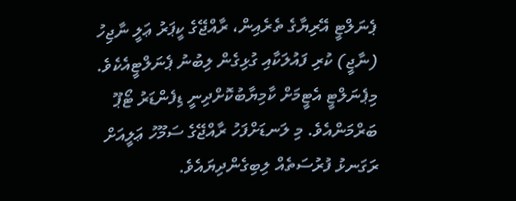ޕެނަލްޓީ އޭރިޔާގެ ތެރެއިން، ރާއްޖޭގެ ކީޕަރު ޢަލީ ނާޖިހު (ނާޖީ) ކުރި ފައުލަކާއި ގުޅިގެން ލިބުނު ޕެނަލްޓީއެކެވެ. މިޕެނަލްޓީ އެޓީމަށް ކާމިޔާބުކޮށްދިނީ ޑިފެންޑަރު ޓޯޕޫ ބަރްމަންއެވެ. މި ލަނޑަށްފަހު ރާއްޖޭގެ ސަމޫހު ޢަލީއަށް ރަގަނޅު ފުރުސަތެއް ލިބިގެންދިޔައެވެ.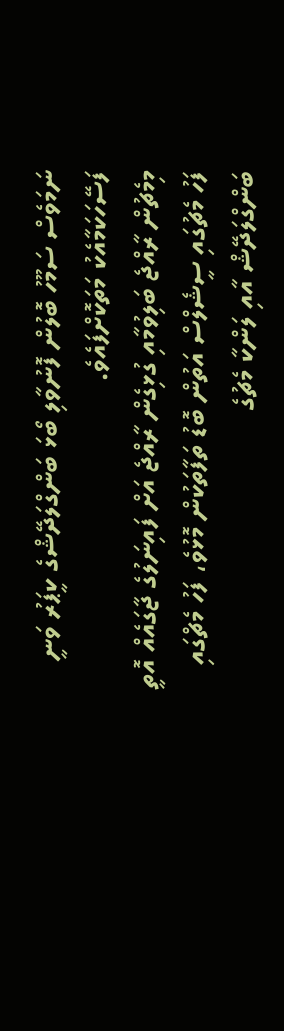ނަމަވެސް ސަމޫހު ބޮލުން ފޮނުވާލި ބޯޅަ ބަންގްލަދޭޝްގެ ކީޕަރު ވަނީ ފަސޭހަކަމާއެކު މަތަކޮށްފައެވެ.
މިމެޗުން ރާއްޖެ ބަލިވުމާއި ގުޅިގެން ރާއްޖެ އަށް ފައިނަލުގެ ޖާގައެއް އޮތީ ފަހު މެޗުގައި ސީޝެލްސް އަތުން ބޮޑު ތަފާތަކުން މޮޅުވެ، ފަހު މެޗްގައި ބަންގްލަދޭޝް އާއި ލަންކާ މެޗުގެ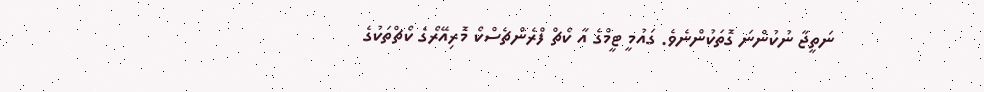ނަތީޖާ ނުކުންނަ ގޮތަކުންނެވެ. ގައުމީ ޓީމްގެ އާ ކޯޗް ފްރެންޗެސްކޯ މޮރިއޭރޯގެ ކޯޗްތަކުގެ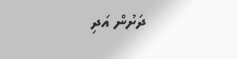ދަށުން އަދި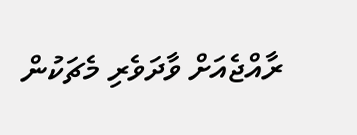ރާއްޖެއަށް ވާދަވެރި މެޗަކުން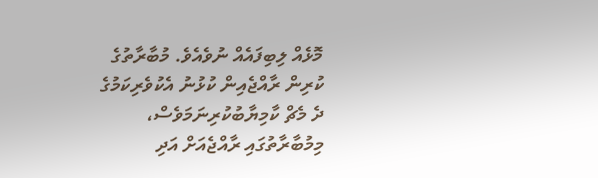މޮޅެއް ލިބިފައެއް ނުވެއެވެ. މުބާރާތުގެ ކުރިން ރާއްޖެއިން ކުޅުނު އެކުވެރިކަމުގެ ދެ މެޗް ކާމިޔާބުކުރިނަމަވެސް، މިމުބާރާތުގައި ރާއްޖެއަށް އަދި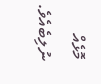މޮޅެއް ނުލިބެއެވެ.